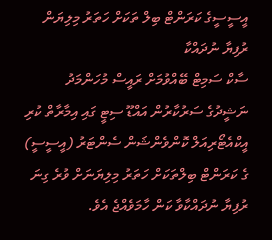އީސީސީގެ ކަރަންޓް ބިލް ތަކަށް ހަތަރު މިލިޔަން ރުފިޔާ ނުދައްކާ
ސާކް ސަމިޓް ބޭއްވުމަށް ރައީސް މުހަންމަދު ނަޝީދުގެ ސަރުކާރުން އައްޑޫ ސިޓީ ގައި އިމާރާތް ކުރި އީކްއެޓޯރިއަލް ކޮންވެންޝަން ސެންޓަރު (އީސީސީ) ގެ ކަރަންޓް ބިލްތަކަށް ހަތަރު މިލިޔަނަށް ވުރެ ގިނަ ރުފިޔާ ނުދައްކާވާ ކަން ހާމަވެއްޖެ އެވެ.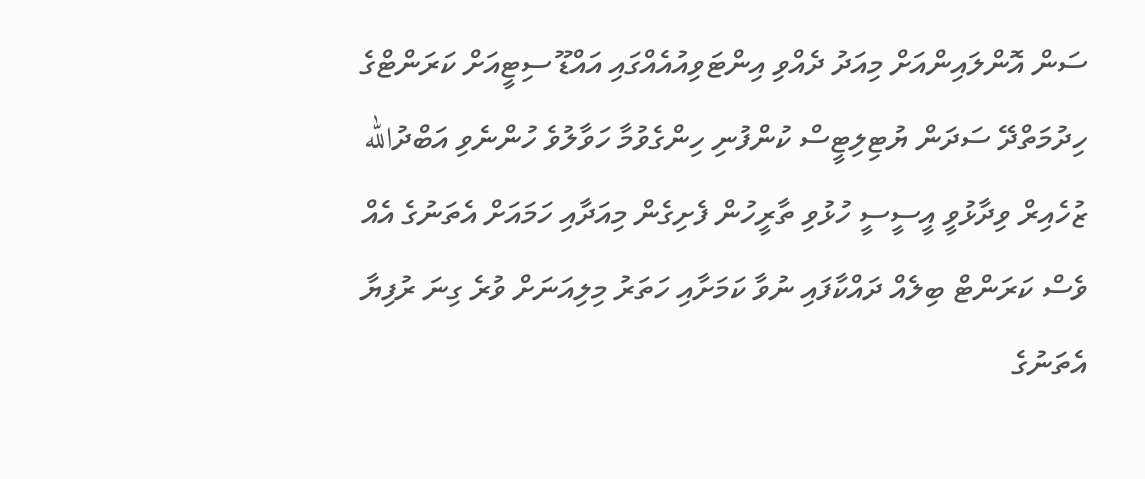ސަން އޮންލައިންއަށް މިއަދު ދެއްވި އިންޓަވިއުއެއްގައި އައްޑޫ ސިޓީއަށް ކަރަންޓްގެ ހިދުމަތްދޭ ސަދަން ޔުޓިލިޓީސް ކުންފުނި ހިންގެވުމާ ހަވާލުވެ ހުންނެވި އަބްދުالله ޒުހެއިރް ވިދާޅުވީ އީސީސީ ހުޅުވި ތާރީހުން ފެށިގެން މިއަދާއި ހަމައަށް އެތަނުގެ އެއް ވެސް ކަރަންޓް ބިލެއް ދައްކާފައި ނުވާ ކަމަށާއި ހަތަރު މިލިއަނަށް ވުރެ ގިނަ ރުފިޔާ އެތަނުގެ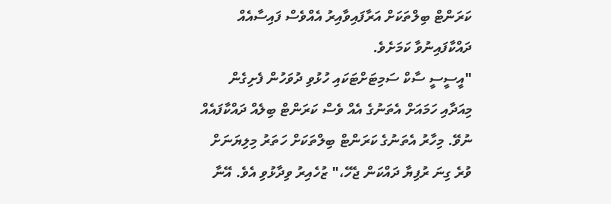ކަރަންޓް ބިލްތަކަށް އަރާފައިވާއިރު އެއްވެސް ފައިސާއެއް ދައްކާފައިނުވާ ކަމަށެވެ.
"އީސީސީ ސާކް ސަމިޓަށްޓަކައި ހުޅުވި ދުވަހުން ފެށިގެން މިއަދާއި ހަމައަށް އެތަނުގެ އެއް ވެސް ކަރަންޓް ބިލެއް ދައްކާފައެއް ނުވޭ. މިހާރު އެތަނުގެ ކަރަންޓް ބިލްތަކަށް ހަތަރު މިލިޔަނަށް ވުރެ ގިނަ ރުފިޔާ ދައްކަން ޖެހޭ،" ޒުހެއިރު ވިދާޅުވި އެވެ. އޭނާ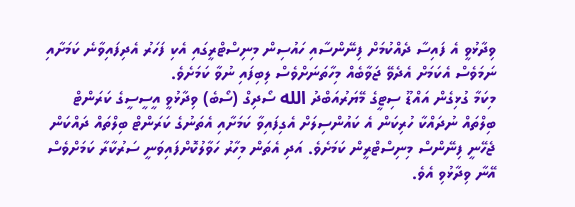ވިދާޅުވީ އެ ފައިސާ ދެއްކުމަށް ފިނޭންސާއި ހައުސިން މިނިސްޓްރީގައި އެކި ފަހަރު އެދިފައިވާނެ ކަމަށާއި ނަމަވެސް އެކަމަށް އެދެވޭ ޖަވާބެއް މިހާތަނަށްވެސް ލިބިފައި ނުވާ ކަމަށެވެ.
މިކަމާ ގުޅިގެން އައްޑޫ ސިޓީގެ މޭޔަރުއަބްދު الله ސޯދިގް (ސޯބެ) ވިދާޅުވީ އީސީސީގެ ކަރަންޓް ބިލްތައް ނުދައްކާ ހުރިކަން އެ ކައުންސިލަށް އެގިފައިވާ ކަމަށާއި އެތަނުގެ ކަރަންޓް ބިލްތައް ދައްކަން ޖެހޭނީ ފިނޭންސް މިނިސްޓްރީން ކަމަށެވެ. އަދި އެތަން މިހާރު ހަވާލުކޮށްފައިވަނީ ސަރުކާރާ ކަމަށްވެސް އޭނާ ވިދާޅުވި އެވެ.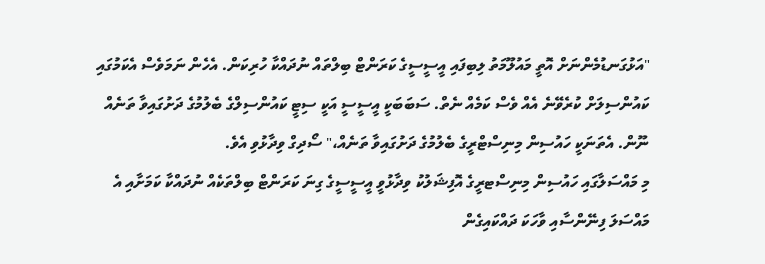"އަޅުގަނޑުމެންނަށް އޮތީ މައުލޫމަތު ލިބިފައި އީސީސީގެ ކަރަންޓް ބިލްތައް ނުދައްކާ ހުރިކަން. އެހެން ނަމަވެސް އެކަމުގައި ކައުންސިލަށް ކުރެވޭނެ އެއް ވެސް ކަމެއް ނެތް. ސަބަބަކީ އީސީސީ އަކީ ސިޓީ ކައުންސިލްގެ ބެލުމުގެ ދަށުގައިވާ ތަނެއް ނޫން. އެތަނަކީ ހައުސިން މިނިސްޓްރީގެ ބެލުމުގެ ދަށުގައިވާ ތަނެއް،" ސޯދިގް ވިދާޅުވި އެވެ.
މި މައްސަލާގައި ހައުސިން މިނިސްޓރީގެ އޮފިޝަލުކު ވިދާޅުވީ އީސީސީގެ ގިނަ ކަރަންޓް ބިލްތަކެއް ނުދައްކާ ކަމަށާއި އެ މައްސަލަ ފިނޭންސާއި ވާހަކަ ދައްކައިގެން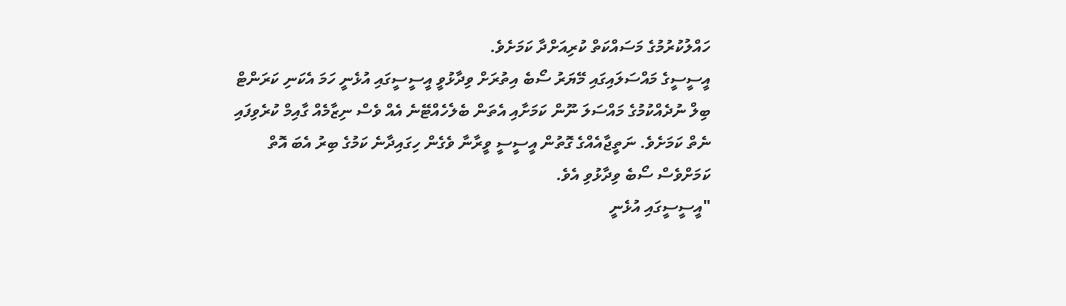ހައްލުކުރުމުގެ މަސައްކަތް ކުރިއަށްދާ ކަމަށެވެ.
އީސީސީގެ މައްސަލައިގައި މޭޔަރު ސޯބެ އިތުރަށް ވިދާޅުވީ އީސީސީގައި އުޅެނީ ހަމަ އެކަނި ކަރަންޓް ބިލް ނުދެއްކުމުގެ މައްސަލަ ނޫން ކަމަށާއި އެތަން ބެލެހެއްޓޭނެ އެއް ވެސް ނިޒާމެއް ގާއިމް ކުރެވިފައި ނެތް ކަމަށެވެ. ނަތީޖާއެއްގެ ގޮތުން އީސީސީ ވީރާނާ ވެގެން ހިގައިދާނެ ކަމުގެ ބިރު އެބަ އޮތް ކަމަށްވެސް ސޯބެ ވިދާޅުވި އެވެ.
"އީސީސީގައި އުޅެނީ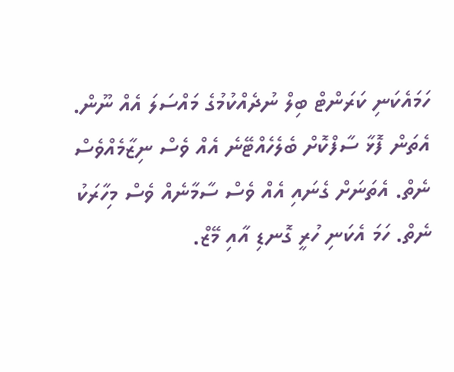ހަމައެކަނި ކަރަންޓް ބިލް ނުދެއްކުމުގެ މައްސަލަ އެއް ނޫން. އެތަން ފޮޅާ ސާފްކޮށް ބެލެހެއްޓޭނެ އެއް ވެސް ނިޒާމެއްވެސް ނެތް. އެތަނަށް ގެނައި އެއް ވެސް ސާމާނެއް ވެސް މިހާރަކު ނެތް. ހަމަ އެކަނި ހުރީ ގޮނޑި އާއި މޭޒް.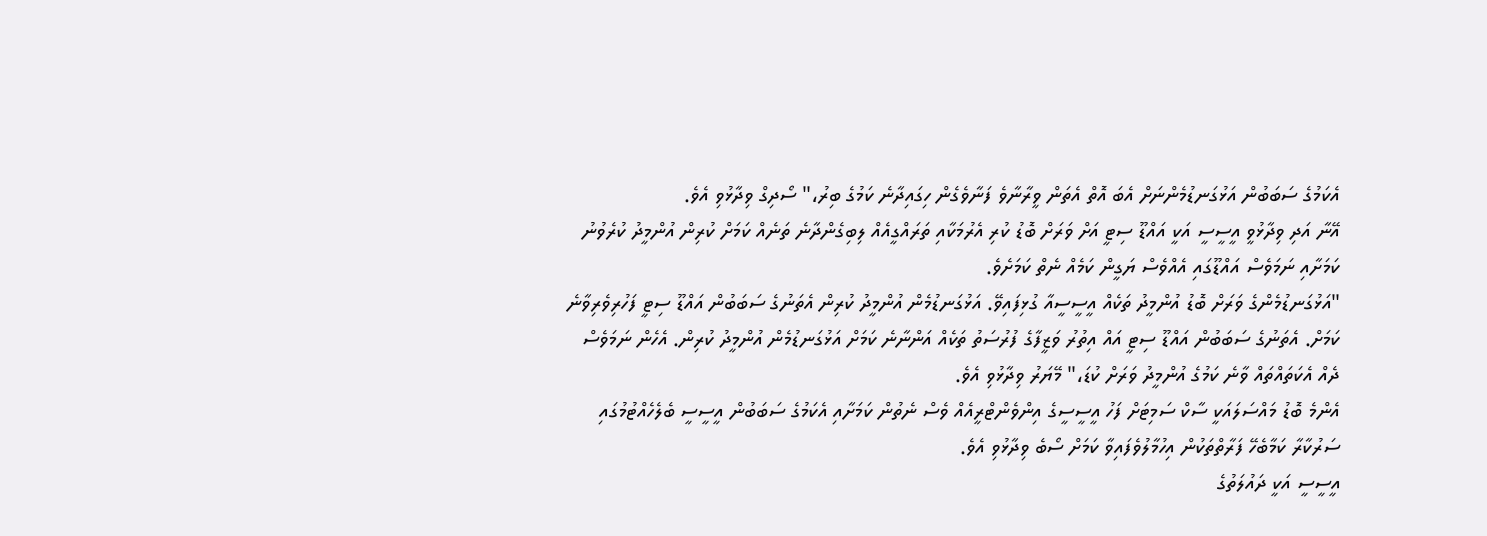އެކަމުގެ ސަބަބުން އަޅުގަނޑުމެންނަށް އެބަ އޮތް އެތަން ވީރާނާވެ ފަނާވެގެން ހިގައިދާނެ ކަމުގެ ބިރު،" ސޯދިގް ވިދާޅުވި އެވެ.
އޭނާ އަދި ވިދާޅުވީ އީސީސީ އަކީ އައްޑޫ ސިޓީ އަށް ވަރަށް ބޮޑު ކުރި އެރުމަކާއި ތަރައްގީއެއް ލިބިގެންދާނެ ތަނެއް ކަމަށް ކުރިން އުންމީދު ކުރެވުނު ކަމަށާއި ނަމަވެސް އައްޑޫގައި އެއްވެސް ޔަގީން ކަމެއް ނެތް ކަމަށެވެ.
"އަޅުގަނޑުމެންގެ ވަރަށް ބޮޑު އުންމީދު ތަކެއް އީސީސީއާ ގުޅިފައިވޭ. އަޅުގަނޑުމެން އުންމީދު ކުރިން އެތަނުގެ ސަބަބުން އައްޑޫ ސިޓީ ފަހުރިވެރިވާނެ ކަމަށް. އެތަނުގެ ސަބަބުން އައްޑޫ ސިޓީ އައް އިތުރު ވަޒީފާގެ ފުރުސަތު ތަކެއް އަންނާނެ ކަމަށް އަޅުގަނޑުމެން އުންމީދު ކުރިން. އެހެން ނަމަވެސް ދެއް އެކަތައްތައް ވާނެ ކަމުގެ އުންމީދު ވަރަށް ކުޑަ،" މޭޔަރު ވިދާޅުވި އެވެ.
އެންމެ ބޮޑު މައްސަލައަކީ ސާކް ސަމިޓަށް ފަހު އީސީސީގެ އިންވެންޓްރީއެއް ވެސް ނެތުން ކަމަށާއި އެކަމުގެ ސަބަބުން އީސީސީ ބެލެހެއްޓުމުގައި ސަރުކާރާ ކަމާބެހޭ ފަރާތްތަކުން އިހުމާލުވެފައިވާ ކަމަށް ސޯބެ ވިދާޅުވި އެވެ.
އީސީސީ އަކީ ދައުލަތުގެ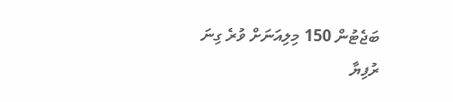ބަޖެޓުން 150 މިލިއަނަށް ވުރެ ގިނަ ރުފިޔާ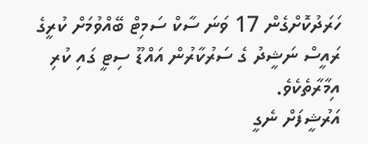ހަރަދުކޮށްގެން 17 ވަނަ ސާކް ސަމިޓް ބޭއްވުމަށް ކުރީގެ ރައީސް ނަޝީދު ގެ ސަރުކާރުން އައްޑޫ ސިޓީ ގައި ކުރި އިމާރާތެކެވެ.
އަރުޝީފަށް ނެގީ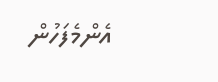އެންމެފަހުން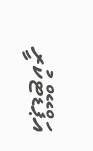އަޕްޑޭޓްކުރީ